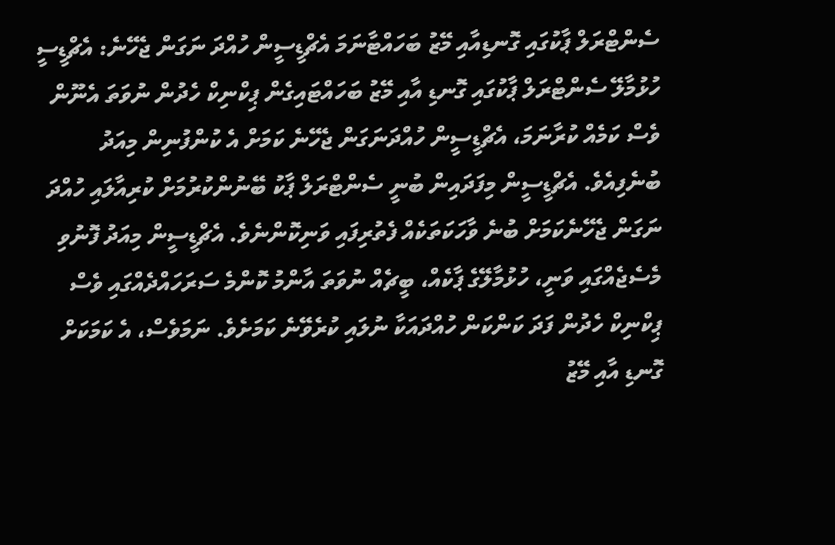ސެންޓްރަލް ޕާކުގައި ގޮނޑިއާއި މޭޒު ބަހައްޓާނަމަ އެޗްޑީސީން ހުއްދަ ނަގަން ޖެހޭނެ: އެޗްޑީސީ
ހުޅުމާލޭ ސެންޓްރަލް ޕާކުގައި ގޮނޑި އާއި މޭޒު ބަހައްޓައިގެން ޕިކްނިކް ހެދުން ނުވަތަ އެނޫން ވެސް ކަމެއް ކުރާނަމަ، އެޗްޑީސީން ހުއްދަނަގަން ޖެހޭނެ ކަމަށް އެ ކުންފުނިން މިއަދު ބުނެފިއެވެ. އެޗްޑީސީން މިފަދައިން ބުނީ ސެންޓްރަލް ޕާކު ބޭނުންކުރުމަށް ކުރިއާލައި ހުއްދަ ނަގަން ޖެހޭނެކަމަށް ބުނެ ވާހަކަތަކެއް ފެތުރިފައި ވަނިކޮންނެވެ. އެޗްޑީސީން މިއަދު ފޮނުވި މެސެޖެއްގައި ވަނީ، ހުޅުމާލޭގެ ޕާކެއް، ބީޗެއް ނުވަތަ އާންމު ކޮންމެ ސަރަހައްދެއްގައި ވެސް ޕިކްނިކް ހެދުން ފަދަ ކަންކަން ހުއްދައަކާ ނުލައި ކުރެވޭނެ ކަމަށެވެ. ނަމަވެސް، އެ ކަމަކަށް ގޮނޑި އާއި މޭޒު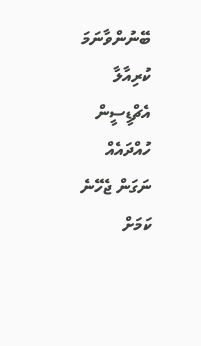ބޭނުންވާނަމަ ކުރިއާލާ އެޗްޑީސީން ހުއްދައެއް ނަގަން ޖެހޭނެ ކަމަށް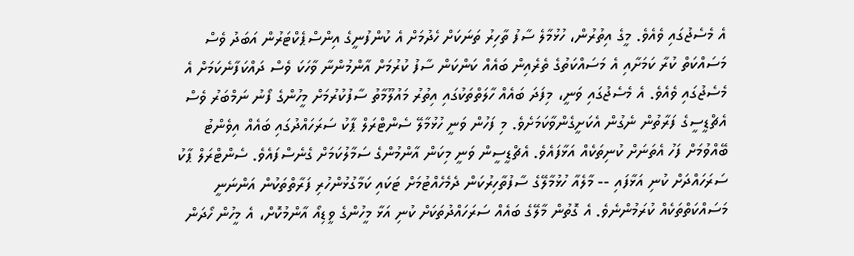އެ މެސެޖުގައި ވެއެވެ. މީގެ އިތުރުން، ހުޅުމާލެ ސާފު ތާހިރު ތަނަކަށް ހެދުމަށް އެ ކުންފުނީގެ އިންސްޕެކްޓަރުން އަބަދު ވެސް މަސައްކަތް ކުރާ ކަމަށާއި އެ މަސައްކަތުގެ ތެރެއިން ބައެއް ކަންކަން ސާފު ކުރުމަށް އާންމުންނާ ވާހަކަ ވެސް ދައްކަފާނެކަމަށް އެ މެސެޖުގައި ވެއެވެ. އެ މެސެޖުގައި ވަނީ، މިފަދަ ބައެއް ހާލަތްތަކުގައި އިތުރު މައުލޫމާތު ސާފުކުރުމަށް މީހުންގެ ފޯނު ނަމްބަރު ވެސް އެޗްޑީސީގެ ފަރާތުން ނެގުން އެކަށީގެންވާކަމަށެވެ. މި ފަހުން ވަނީ ހުޅުމާލޭ ސެންޓްރަލް ޕާކު ސަރަހައްދުގައި ބައެއް އިވެންޓު ބޭއްވުމަށް ފަހު އެތަނަށް ކުނިތަކެއް އަޅާފައެވެ. އެޗްޑީސީން ވަނީ މިކަން އާންމުންގެ ސަމާލުކަމަށް ގެނެސްފައެވެ. ސެންޓްރަލް ޕާކު ސަރަހައްދަށް ކުނި އަޅާފައި -- މާލެއާ ހުޅުމާލޭގެ ސާފުތާހިރުކަން ދެމެހެއްޓުމަށް ޓަކައި ކަމާގުޅުންހުރި ފަރާތްތަކުން އަންނަނީ މަސައްކަތްތަކެއް ކުރަމުންނެވެ. އެ ގޮތުން މާލޭގެ ބައެއް ސަރަހައްދުތަކަށް ކުނި އަޅާ މީހުންގެ ވީޑިއޯ އާންމުކޮށް، އެ މީހުން ހޯދަން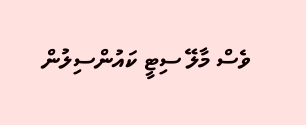ވެސް މާލޭ ސިޓީ ކައުންސިލުން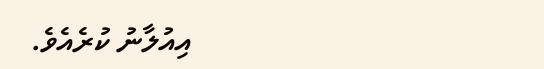އިއުލާނު ކުރެއެވެ.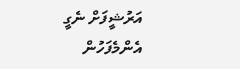އަރުޝީފަށް ނެގީ
އެންމެފަހުން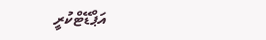އަޕްޑޭޓްކުރީ